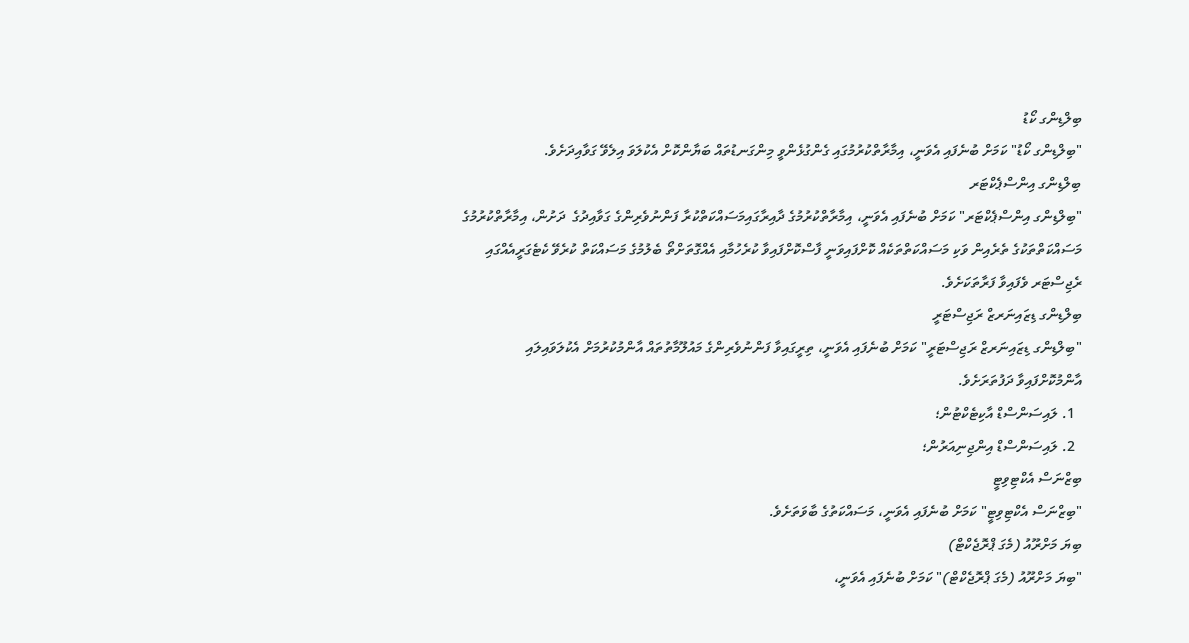ބިލްޑިންގ ކޯޑު
"ބިލްޑިންގ ކޯޑު" ކަމަށް ބުނެފައި އެވަނީ، އިމާރާތްކުރުމުގައި ގެންގުޅެންވީ މިންގަނޑުތައް ބަޔާންކޮށް އެކުލަވަ އިލެވޭ ގަވާއިދަށެވެ.
ބިލްޑިންގ އިންސްޕެކްޓަރ
"ބިލްޑިންގ އިންސްޕެކްޓަރ" ކަމަށް ބުނެފައި އެވަނީ، އިމާރާތްކުރުމުގެ ދާއިރާގައިމަސައްކަތްކުރާ ފަންނުވެރިންގެ ގަވާއިދުގެ  ދަށުން، އިމާރާތްކުރުމުގެ މަސައްކަތްތަކުގެ ތެރެއިން ވަކި މަސައްކަތްތަކެއް ކޮށްފައިވަނީ ފާސްކޮށްފައިވާ ކުރެހުމާއި އެއްގޮތަށްތޯ ބެލުމުގެ މަސައްކަތް ކުރެވޭ ކެޓެގަރީއެއްގައި ރެޖިސްޓަރ ވެފައިވާ ފަރާތަކަށެވެ.
ބިލްޑިންގ ޑިޒައިނަރޒް ރަޖިސްޓަރީ
"ބިލްޑިންގ ޑިޒައިނަރޒް ރަޖިސްޓަރީ" ކަމަށް ބުނެފައި އެވަނީ، ތިރީގައިވާ ފަންނުވެރިންގެ މައުލޫމާތުތައް އާންމުކުރުމަށް އެކުލަވައިލައި އާންމުކޮށްފައިވާ ދަފުތަރަށެވެ.
  1. ލައިސަންސްޑް އާކިޓެކްޓުން؛
  2. ލައިސަންސްޑް އިންޖިނިއަރުން؛
ބިޒްނަސް އެކްޓިވިޓީ
"ބިޒްނަސް އެކްޓިވިޓީ" ކަމަށް ބުނެފައި އެވަނީ، މަސައްކަތުގެ ބާވަތަށެވެ.
ބިޔަ މަށްރޫއު (މެގަ ޕްރޮޖެކްޓް)
"ބިޔަ މަށްރޫއު (މެގަ ޕްރޮޖެކްޓް)" ކަމަށް ބުނެފައި އެވަނީ،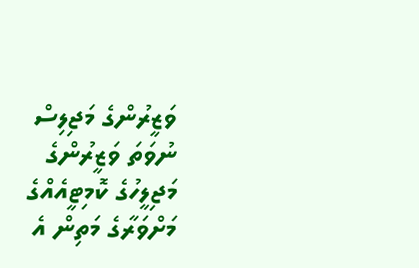ވަޒީރުންގެ މަޖިލިސް ނުވަތަ ވަޒީރުންގެ މަޖިލީހުގެ ކޮމިޓީއެއްގެ މަށްވަރާގެ މަތިން އެ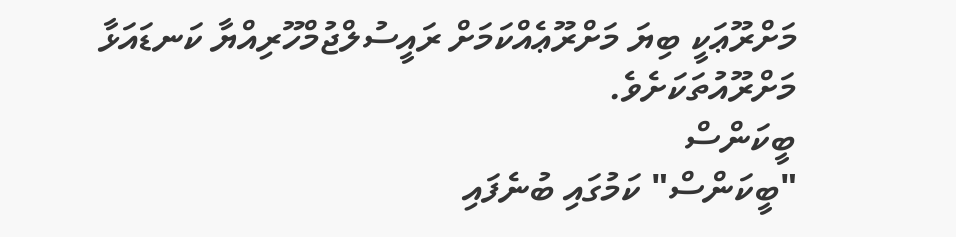މަށްރޫޢަކީ ބިޔަ މަށްރޫޢެއްކަމަށް ރައީސުލްޖުމްހޫރިއްޔާ ކަނޑައަޅާ މަށްރޫއުތަކަށެވެ.
ބީކަންސް
"ބީކަންސް" ކަމުގައި ބުނެފައި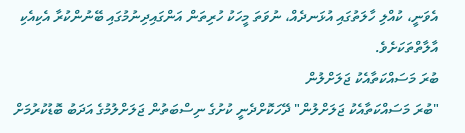އެވަނީ، ކުއްލި ހާލަތުގައި އުޅަނދެއް، ނުވަތަ މީހަކު ހުރިތަން އަންގައިދިނުމުގައި ބޭނުންކުރާ އެކިއެކި އާލާތްތަކަށެވެ.
ބުރަ މަސައްކަތާއެކު ޖަލަށްލުން
"ބުރަ މަސައްކަތާއެކު ޖަލަށްލުން" ދޭހަކޮށްދެނީ ކުށުގެ ނިސްބަތުން ޖަލަށްލުމުގެ އަދަބު ބޮޑުކުރުމަށް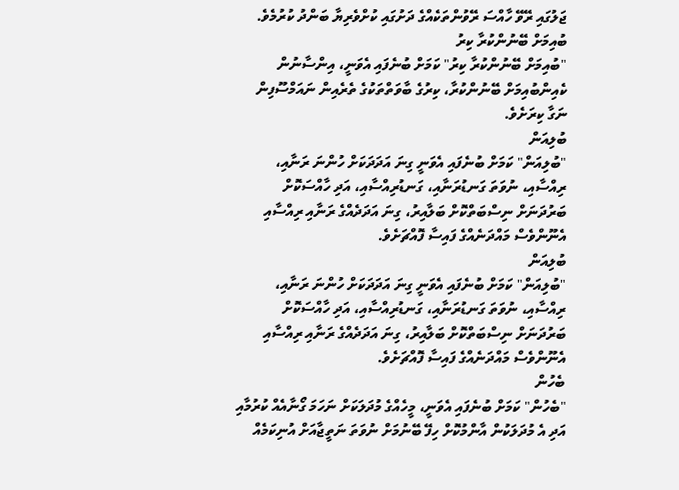ޖަލުގައި ރޭވޭ ހާއްސަ ރޭވުންތަކެއްގެ ދަށުގައި ކުށްވެރިޔާ ބަންދު ކުރުމެވެ.
ބުއިމަށް ބޭނުންކުރާ ކިރު
"ބުއިމަށް ބޭނުންކުރާ ކިރު" ކަމަށް ބުނެފައި އެވަނީ، އިންސާނުން ކެއިންބުއިމަށް ބޭނުންކުރާ، ކިރުގެ ބާވަތްތަކުގެ ތެރެއިން ނައަމްސޫފިން ނަގާ ކިރަށެވެ.
ބުލިއަން
"ބުލިއަން" ކަމަށް ބުނެފައި އެވަނީ ގިނަ އަދަދަކަށް ހުންނަ ރަނާއި، ރިއްސާއި، ނުވަތަ ގަނޑުރަނާއި، ގަނޑުރިއްސާއި، އަދި ހާއްސަކޮށް ބަރުދަނަށް ނިސްބަތްކޮށް ބަލާއިރު، ގިނަ އަދަދެއްގެ ރަނާއި ރިއްސާއި އެނޫންވެސް މައްދަނެއްގެ ފައިސާ ފޮއްޗަށެވެ.
ބުލިއަން
"ބުލިއަން" ކަމަށް ބުނެފައި އެވަނީ ގިނަ އަދަދަކަށް ހުންނަ ރަނާއި، ރިއްސާއި، ނުވަތަ ގަނޑުރަނާއި، ގަނޑުރިއްސާއި، އަދި ހާއްސަކޮށް ބަރުދަނަށް ނިސްބަތްކޮށް ބަލާއިރު، ގިނަ އަދަދެއްގެ ރަނާއި ރިއްސާއި އެނޫންވެސް މައްދަނެއްގެ ފައިސާ ފޮއްޗަށެވެ.
ބެހުން
"ބެހުން" ކަމަށް ބުނެފައި އެވަނީ، މީހެއްގެ މުދަލަކަށް ނަހަމަ ގޯނާއެއް ކުރުމާއި އަދި އެ މުދަލަކުން އާންމުކޮށް ހިފޭ ބޭނުމަށް ނުވަތަ ނަތީޖާއަށް އުނިކަމެއް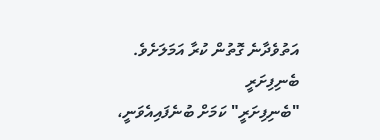އަތުވެދާނެ ގޮތުން ކުރާ އަމަލަށެވެ.
ބެނިފިށަރީ
"ބެނިފިށަރީ" ކަމަށް ބުނެފައިއެވަނީ،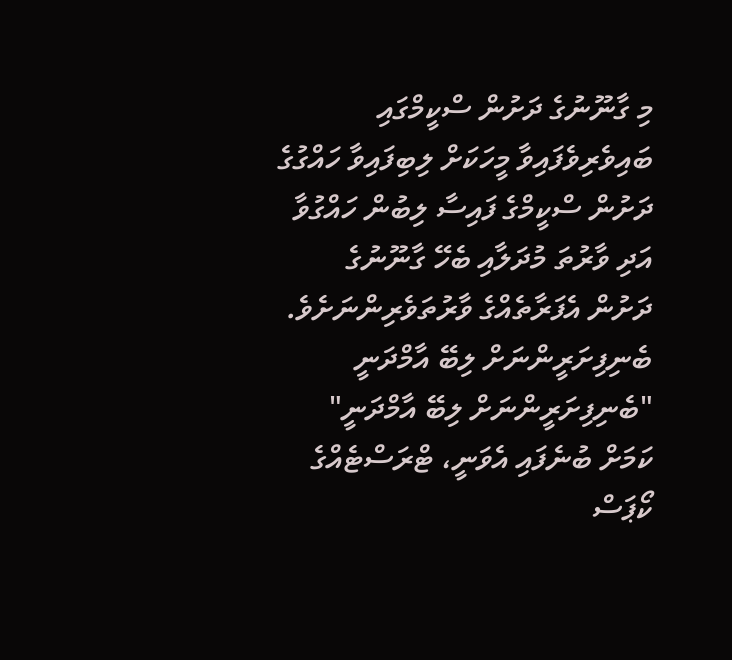މި ގާނޫނުގެ ދަށުން ސްކީމްގައި ބައިވެރިވެފައިވާ މީހަކަށް ލިބިފައިވާ ހައްގުގެ ދަށުން ސްކީމްގެ ފައިސާ ލިބުން ހައްގުވާ އަދި ވާރުތަ މުދަލާއި ބެހޭ ގާނޫނުގެ ދަށުން އެފަރާތެއްގެ ވާރުތަވެރިންނަށެވެ.
ބެނިފިށަރީންނަށް ލިބޭ އާމްދަނީ
"ބެނިފިށަރީންނަށް ލިބޭ އާމްދަނީ" ކަމަށް ބުނެފައި އެވަނީ، ޓްރަސްޓެއްގެ ކޯޕަސް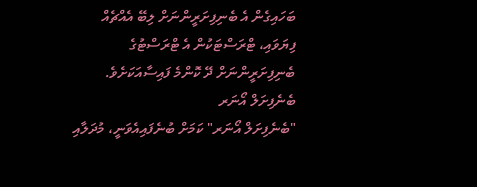ބަހައިގެން އެ ބެނިފިށަރީންނަށް ލިބޭ އެއްޗެއް ފިޔަވައި، ޓްރަސްޓަކުން އެ ޓްރަސްޓުގެ ބެނިފިށަރީންނަށް ދޭ ކޮންމެ ފައިސާއަކަށެވެ.
ބެނެފިށަލް އޯނަރ
"ބެނެފިށަލް އޯނަރ" ކަމަށް ބުނެފައިއެވަނީ، މުދަލާއި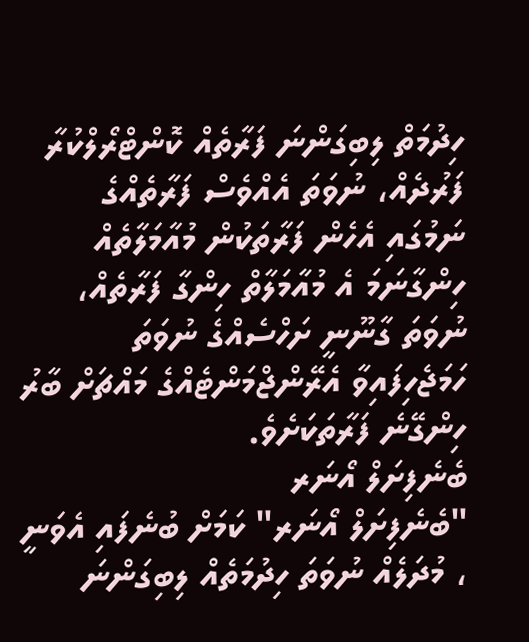ހިދުމަތް ލިބިގަންނަ ފަރާތެއް ކޮންޓްރޯލްކުރާ ފަރުދެއް، ނުވަތަ އެއްވެސް ފަރާތެއްގެ ނަމުގައި އެހެން ފަރާތަކުން މުއާމަލާތެއް ހިންގާނަމަ އެ މުއާމަލާތް ހިންގާ ފަރާތެއް، ނުވަތަ ގާނޫނީ ށަހްސެއްގެ ނުވަތަ ހަމަޖެހިފައިވާ އެރޭންޖްމަންޓެއްގެ މައްޗަށް ބާރު ހިންގޭނެ ފަރާތަކަށެވެ.
ބެނެފިށަލް އޯނަރ
"ބެނެފިށަލް އޯނަރ" ކަމަށް ބުނެފައި އެވަނީ ، މުދަލެއް ނުވަތަ ހިދުމަތެއް ލިބިގަންނަ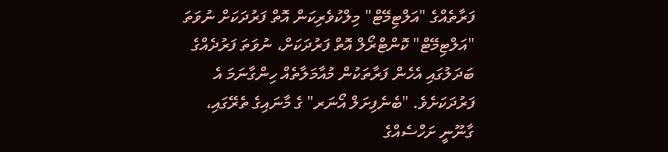ފަރާތެއްގެ "އަލްޓިމޭޓް" މިލްކުވެރިކަން އޮތް ފަރުދަކަށް ނުވަތަ "އަލްޓިމޭޓް" ކޮންޓްރޯލް އޮތް ފަރުދަކަށް، ނުވަތަ ފަރުދެއްގެ ބަދަލުގައި އެހެން ފަރާތަކުން މުއާމަލާތެއް ހިންގާނަމަ އެ ފަރުދަކަށެވެ. "ބެނެފިށަލް އޯނަރ" ގެ މާނައިގެ ތެރޭގައި، ގާނޫނީ ށަހްސެއްގެ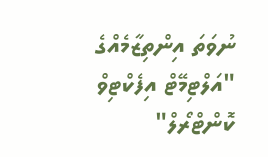ނުވަތަ އިންތިޒާމެއްގެ "އަލްޓިމޭޓް އިފެކްޓިވް ކޮންޓްރޯލް"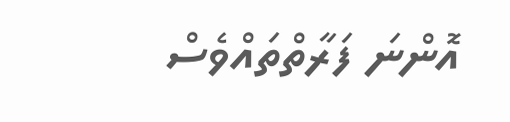އޮންނަ ފަރާތްތައްވެސް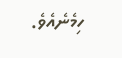ހިމެނެއެވެ.